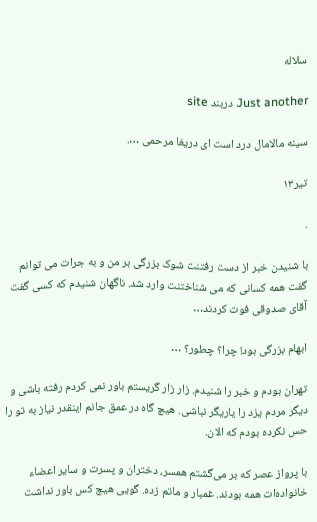سلاله

Just another دربند site

سینه مالامال درد است ای دریغا مرحمی ….

تیر۱۳

.

با شنیدن خبر از دست رفتنت شوک بزرگی بر من و به جرات می توانم گفت همه کسانی که می شناختنت وارد شد. ناگهان شنیدم که کسی گفت آقای صدوقی فوت کردند…

ابهام بزرگی بود! چرا؟ چطور؟ …

تهران بودم و خبر را شنیدم. زار زار گریستم باور نمی کردم رفته باشی و دیگر مردم یزد را یاریگر نباشی. هیچ گاه در عمق جانم اینقدر نیاز به تو را حس نکرده بودم که الان.

با پرواز عصر که بر می‌گشتم همسر، دختران و پسرت و سایر اعضاء خانواده‌ات همه بودند. غمبار و ماتم زده. گویی هیچ کس باور نداشت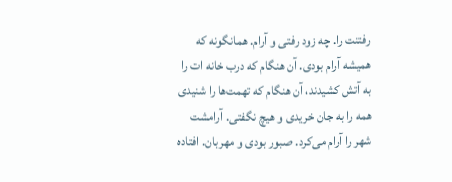رفتنت را. چه زود رفتی و آرام. همانگونه که همیشه آرام بودی. آن هنگام که درب خانه ات را به آتش کشیدند، آن هنگام که تهمت‌ها را شنیدی همه را به جان خریدی و هیچ نگفتی. آرامشت شهر را آرام می‌کرد. صبور بودی و مهربان. افتاده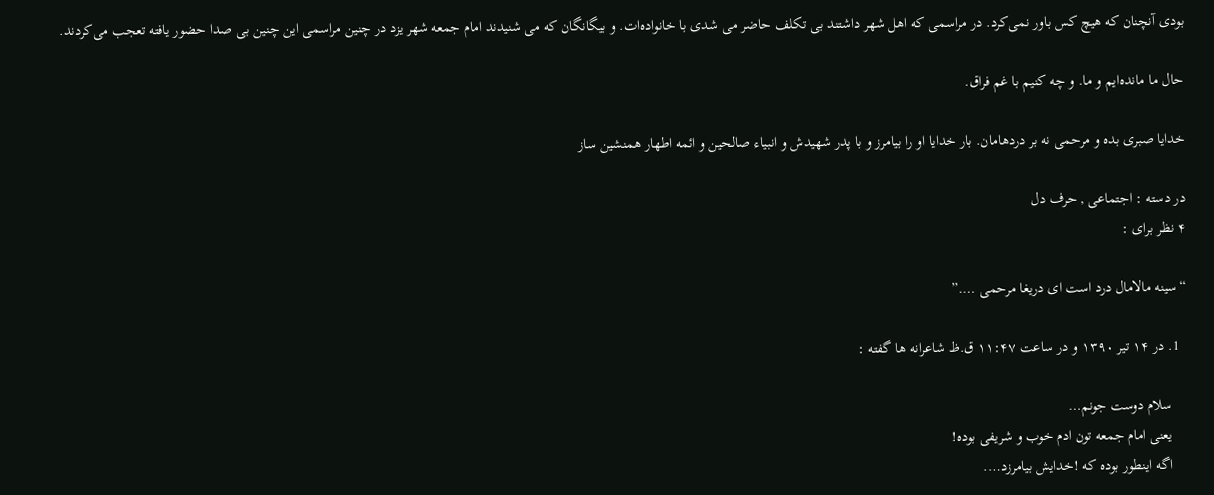بودی آنچنان که هیچ کس باور نمی‌کرد. در مراسمی که اهل شهر داشتند بی تکلف حاضر می شدی با خانواده‌ات. و بیگانگان که می شنیدند امام جمعه شهر یزد در چنین مراسمی این چنین بی صدا حضور یافته تعجب می‌کردند.

حال ما مانده‌ایم و ما. و چه کنیم با غم فراق.

خدایا صبری بده و مرحمی نه بر دردهامان. بار خدایا او را بیامرز و با پدر شهیدش و انبیاء صالحین و ائمه اطهار همنشین ساز

در دسته : اجتماعی , حرف دل
۴ نظر برای :

“سینه مالامال درد است ای دریغا مرحمی ….”

  1. در ۱۴ تیر ۱۳۹۰ و در ساعت ۱۱:۴۷ ق.ظ شاعرانه ها گفته :

    سلام دوست جونم…
    یعنی امام جمعه تون ادم خوب و شریفی بوده!
    اگه اینطور بوده که !خدایش بیامرزد….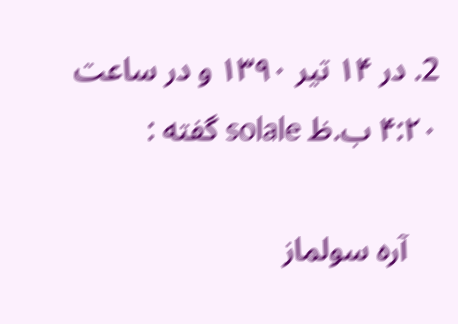2. در ۱۴ تیر ۱۳۹۰ و در ساعت ۴:۲۰ ب.ظ solale گفته :

    آره سولماز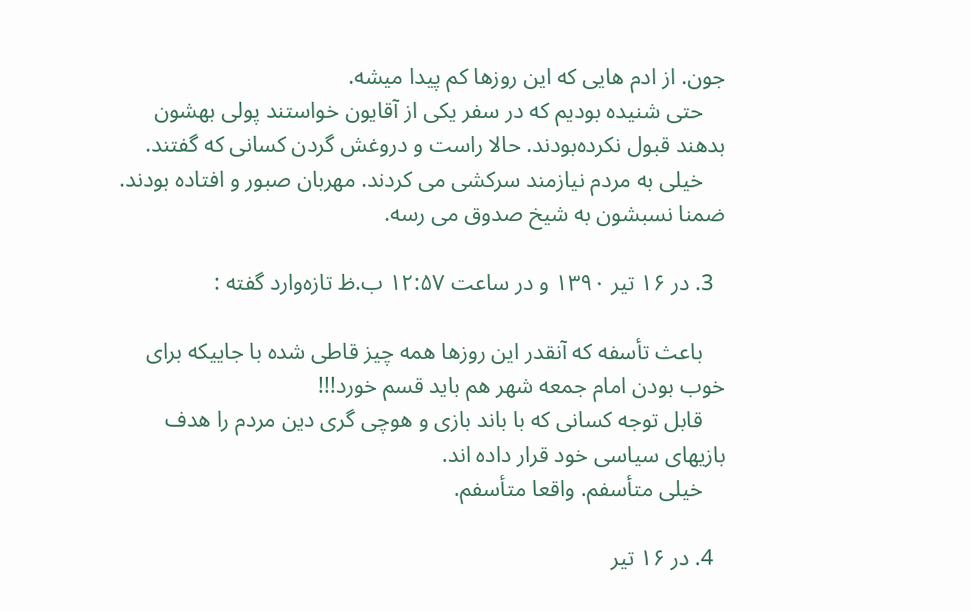جون. از ادم هایی که این روزها کم پیدا میشه.
    حتی شنیده بودیم که در سفر یکی از آقایون خواستند پولی بهشون بدهند قبول نکرده‌بودند. حالا راست و دروغش گردن کسانی که گفتند.
    خیلی به مردم نیازمند سرکشی می کردند. مهربان صبور و افتاده بودند. ضمنا نسبشون به شیخ صدوق می رسه.

  3. در ۱۶ تیر ۱۳۹۰ و در ساعت ۱۲:۵۷ ب.ظ تازه‌وارد گفته :

    باعث تأسفه که آنقدر این روزها همه چیز قاطی شده با جاییکه برای خوب بودن امام جمعه شهر هم باید قسم خورد!!!
    قابل توجه کسانی که با باند بازی و هوچی گری دین مردم را هدف بازیهای سیاسی خود قرار داده اند.
    خیلی متأسفم. واقعا متأسفم.

  4. در ۱۶ تیر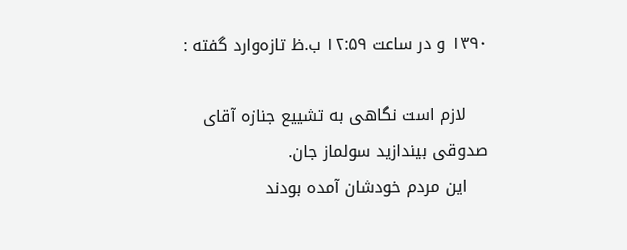۱۳۹۰ و در ساعت ۱۲:۵۹ ب.ظ تازه‌وارد گفته :

    لازم است نگاهی به تشییع جنازه آقای صدوقی بیندازید سولماز جان.
    این مردم خودشان آمده بودند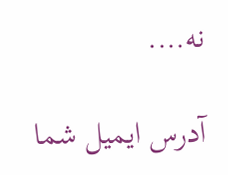نه….

آدرس ایمیل شما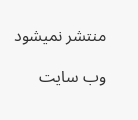منتشر نمیشود

وب سایت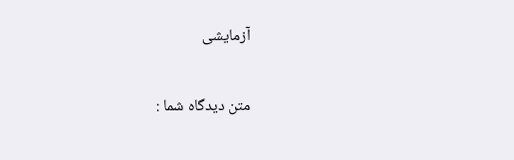آزمایشی

متن دیدگاه شما :